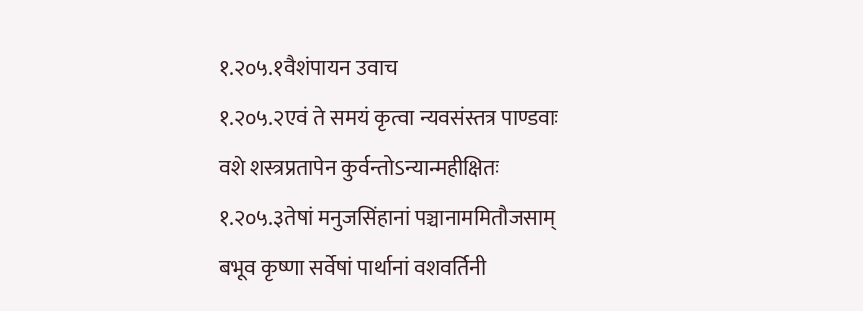१.२०५.१वैशंपायन उवाच
१.२०५.२एवं ते समयं कृत्वा न्यवसंस्तत्र पाण्डवाः
वशे शस्त्रप्रतापेन कुर्वन्तोऽन्यान्महीक्षितः
१.२०५.३तेषां मनुजसिंहानां पञ्चानाममितौजसाम्
बभूव कृष्णा सर्वेषां पार्थानां वशवर्तिनी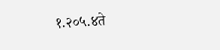१.२०५.४ते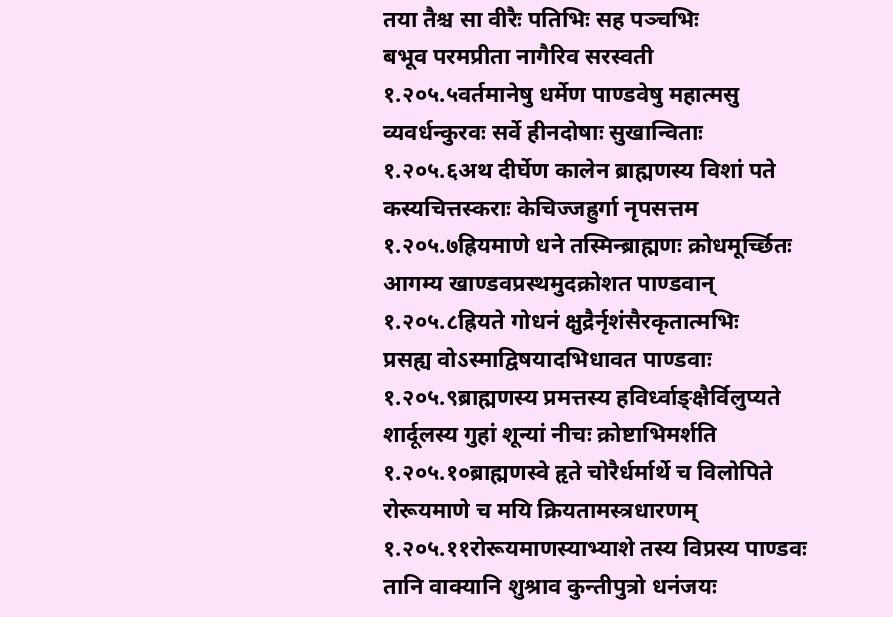तया तैश्च सा वीरैः पतिभिः सह पञ्चभिः
बभूव परमप्रीता नागैरिव सरस्वती
१.२०५.५वर्तमानेषु धर्मेण पाण्डवेषु महात्मसु
व्यवर्धन्कुरवः सर्वे हीनदोषाः सुखान्विताः
१.२०५.६अथ दीर्घेण कालेन ब्राह्मणस्य विशां पते
कस्यचित्तस्कराः केचिज्जह्रुर्गा नृपसत्तम
१.२०५.७ह्रियमाणे धने तस्मिन्ब्राह्मणः क्रोधमूर्च्छितः
आगम्य खाण्डवप्रस्थमुदक्रोशत पाण्डवान्
१.२०५.८ह्रियते गोधनं क्षुद्रैर्नृशंसैरकृतात्मभिः
प्रसह्य वोऽस्माद्विषयादभिधावत पाण्डवाः
१.२०५.९ब्राह्मणस्य प्रमत्तस्य हविर्ध्वाङ्क्षैर्विलुप्यते
शार्दूलस्य गुहां शून्यां नीचः क्रोष्टाभिमर्शति
१.२०५.१०ब्राह्मणस्वे हृते चोरैर्धर्मार्थे च विलोपिते
रोरूयमाणे च मयि क्रियतामस्त्रधारणम्
१.२०५.११रोरूयमाणस्याभ्याशे तस्य विप्रस्य पाण्डवः
तानि वाक्यानि शुश्राव कुन्तीपुत्रो धनंजयः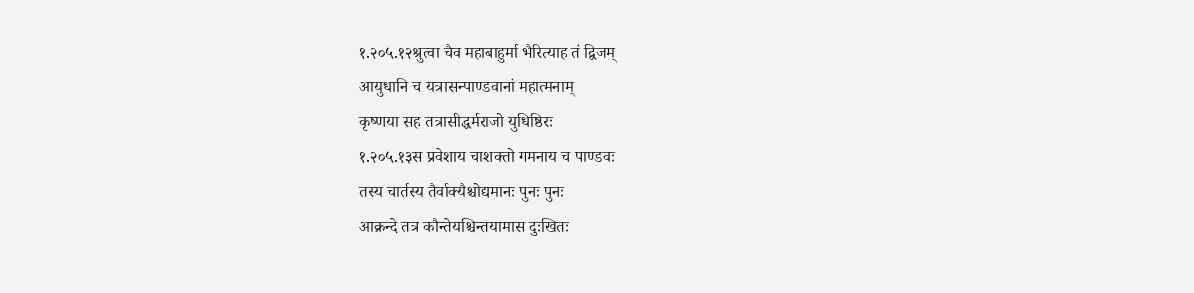१.२०५.१२श्रुत्वा चैव महाबाहुर्मा भैरित्याह तं द्विजम्
आयुधानि च यत्रासन्पाण्डवानां महात्मनाम्
कृष्णया सह तत्रासीद्धर्मराजो युधिष्ठिरः
१.२०५.१३स प्रवेशाय चाशक्तो गमनाय च पाण्डवः
तस्य चार्तस्य तैर्वाक्यैश्चोद्यमानः पुनः पुनः
आक्रन्दे तत्र कौन्तेयश्चिन्तयामास दुःखितः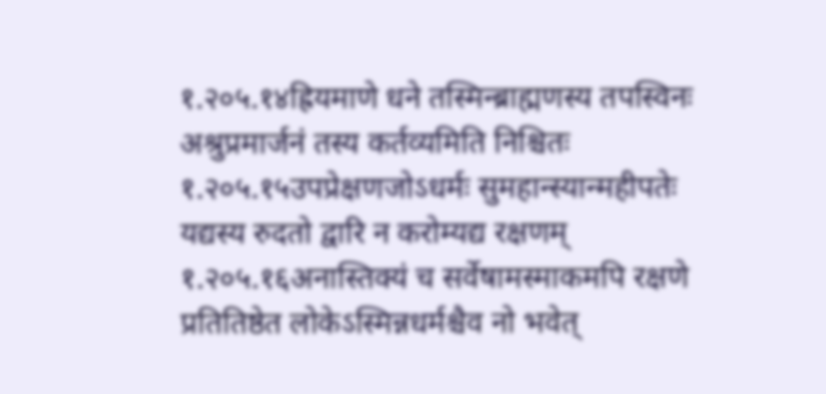१.२०५.१४ह्रियमाणे धने तस्मिन्ब्राह्मणस्य तपस्विनः
अश्रुप्रमार्जनं तस्य कर्तव्यमिति निश्चितः
१.२०५.१५उपप्रेक्षणजोऽधर्मः सुमहान्स्यान्महीपतेः
यद्यस्य रुदतो द्वारि न करोम्यद्य रक्षणम्
१.२०५.१६अनास्तिक्यं च सर्वेषामस्माकमपि रक्षणे
प्रतितिष्ठेत लोकेऽस्मिन्नधर्मश्चैव नो भवेत्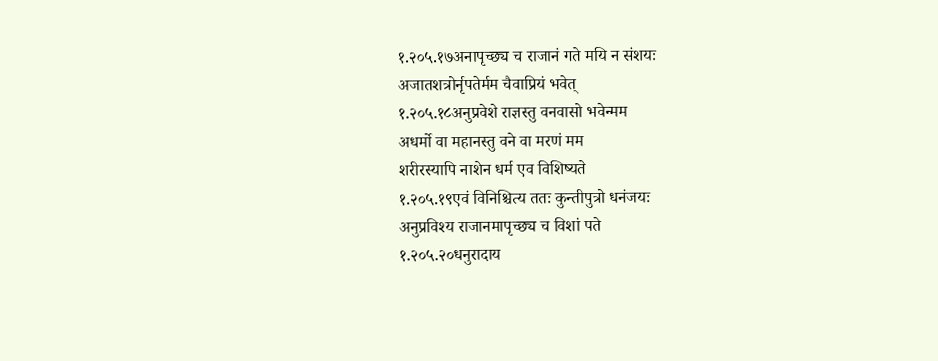१.२०५.१७अनापृच्छ्य च राजानं गते मयि न संशयः
अजातशत्रोर्नृपतेर्मम चैवाप्रियं भवेत्
१.२०५.१८अनुप्रवेशे राज्ञस्तु वनवासो भवेन्मम
अधर्मो वा महानस्तु वने वा मरणं मम
शरीरस्यापि नाशेन धर्म एव विशिष्यते
१.२०५.१९एवं विनिश्चित्य ततः कुन्तीपुत्रो धनंजयः
अनुप्रविश्य राजानमापृच्छ्य च विशां पते
१.२०५.२०धनुरादाय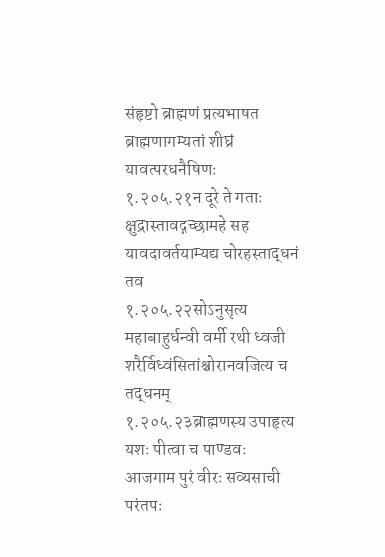संहृष्टो ब्राह्मणं प्रत्यभाषत
ब्राह्मणागम्यतां शीघ्रं यावत्परधनैषिणः
१.२०५.२१न दूरे ते गताः क्षुद्रास्तावद्गच्छामहे सह
यावदावर्तयाम्यद्य चोरहस्ताद्धनं तव
१.२०५.२२सोऽनुसृत्य महाबाहुर्धन्वी वर्मी रथी ध्वजी
शरैर्विध्वंसितांश्चोरानवजित्य च तद्धनम्
१.२०५.२३ब्राह्मणस्य उपाहृत्य यशः पीत्वा च पाण्डवः
आजगाम पुरं वीरः सव्यसाची परंतपः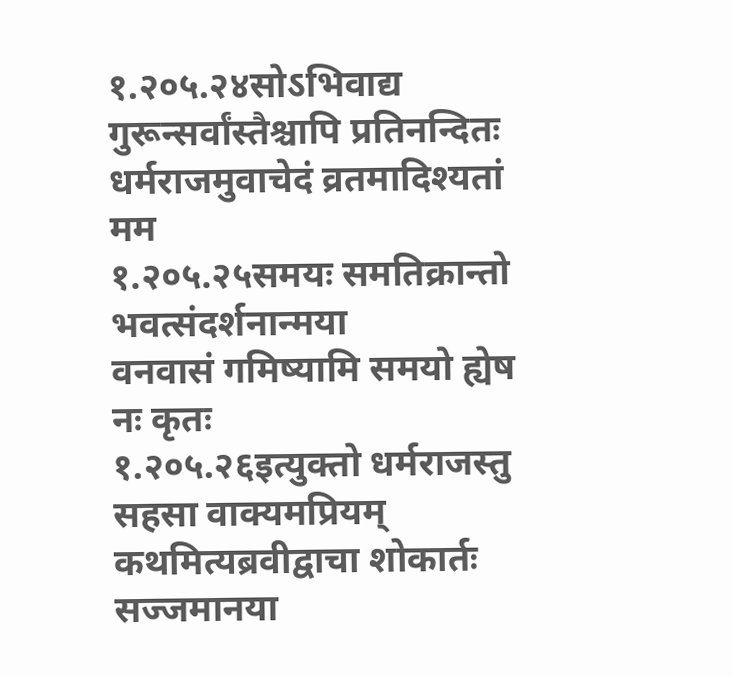१.२०५.२४सोऽभिवाद्य गुरून्सर्वांस्तैश्चापि प्रतिनन्दितः
धर्मराजमुवाचेदं व्रतमादिश्यतां मम
१.२०५.२५समयः समतिक्रान्तो भवत्संदर्शनान्मया
वनवासं गमिष्यामि समयो ह्येष नः कृतः
१.२०५.२६इत्युक्तो धर्मराजस्तु सहसा वाक्यमप्रियम्
कथमित्यब्रवीद्वाचा शोकार्तः सज्जमानया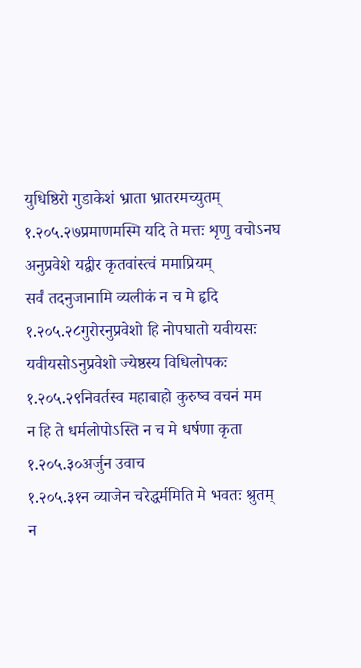युधिष्ठिरो गुडाकेशं भ्राता भ्रातरमच्युतम्
१.२०५.२७प्रमाणमस्मि यदि ते मत्तः शृणु वचोऽनघ
अनुप्रवेशे यद्वीर कृतवांस्त्वं ममाप्रियम्
सर्वं तदनुजानामि व्यलीकं न च मे हृदि
१.२०५.२८गुरोरनुप्रवेशो हि नोपघातो यवीयसः
यवीयसोऽनुप्रवेशो ज्येष्ठस्य विधिलोपकः
१.२०५.२९निवर्तस्व महाबाहो कुरुष्व वचनं मम
न हि ते धर्मलोपोऽस्ति न च मे धर्षणा कृता
१.२०५.३०अर्जुन उवाच
१.२०५.३१न व्याजेन चरेद्धर्ममिति मे भवतः श्रुतम्
न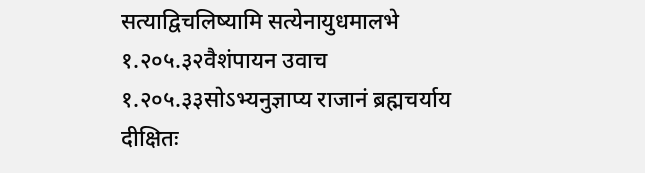सत्याद्विचलिष्यामि सत्येनायुधमालभे
१.२०५.३२वैशंपायन उवाच
१.२०५.३३सोऽभ्यनुज्ञाप्य राजानं ब्रह्मचर्याय दीक्षितः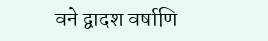वने द्वादश वर्षाणि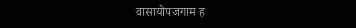वासायोपजगाम ह